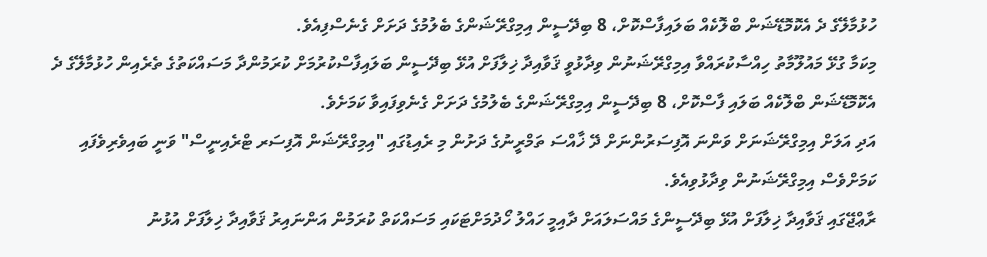ހުޅުމާލޭގެ ދެ އެކޮމޮޑޭޝަން ބްލޮކެއް ބަލައިފާސްކޮށް، 8 ބިދޭސީން އިމިގްރޭޝަންގެ ބެލުމުގެ ދަށަށް ގެނެސްފިއެވެ.
މިކަމާ ގުޅޭ މައުލޫމާތު ހިއްސާކުރައްވާ އިމިގްރޭޝަނުން ވިދާޅުވީ ޤަވާއިދާ ޚިލާފަށް އުޅޭ ބިދޭސީން ބަލައިފާސްކުރުމަށް ކުރަމުންދާ މަސައްކަތުގެ ތެރެއިން ހުޅުމާލޭގެ ދެ އެކޮމޮޑޭޝަން ބްލޮކެއް ބަލައި ފާސްކޮށް، 8 ބިދޭސީން އިމިގްރޭޝަންގެ ބެލުމުގެ ދަށަށް ގެނެވިފައިވާ ކަމަށެވެ.
އަދި އަލަށް އިމިގްރޭޝަނަށް ވަންނަ އޮފިސަރުންނަށް ދޭ ޚާއްސަ ތަމްރީނުގެ ދަށުން މި ރެއިޑުގައި "އިމިގްރޭޝަން އޮފިސަރ ޓްރެއިނީސް" ވަނީ ބައިވެރިވެފައި ކަމަށްވެސް އިމިގްރޭޝަނުން ވިދާޅުވިއެވެ.
ރާޢްޖޭގައި ޤަވާއިދާ ޚިލާފަށް އުޅޭ ބިދޭސީންގެ މައްސަލައަށް ދާއިމީ ހައްލު ހޯދުމަށްޓަކައި މަސައްކަތް ކުރަމުން އަންނައިރު ޤަވާއިދާ ޚިލާފަށް އުޅުނު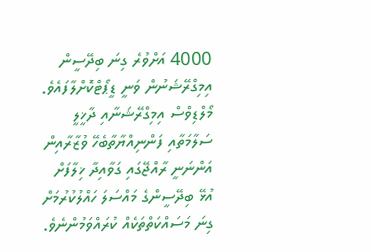4000 އަށްވުރެ ގިނަ ބިދޭސީން އިމިގްރޭޝަނުން ވަނީ ޑީޕޯޓްކޮށްލާފައެވެ.
މޯލްޑިވްސް އިމިގްރޭޝަނާއި ދާޚީލީ ސަލާމަތާއި ފަންނިއްޔާތާބެހޭ ވުޒާރާއިން އަންނަނީ ރާއްޖޭގައި ގަވާއިދާ ޚިލާފަށް އުޅޭ ބިދޭސީންގެ މައްސަލަ ހައްލުކުރުމަށް ގިނަ މަސައްކަތްތަކެއް ކުރައްވަމުންނެވެ.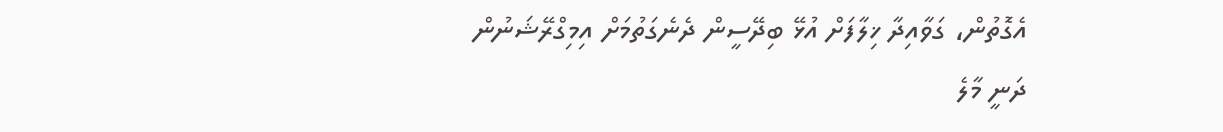އެގޮތުން، ގަވާއިދާ ޚިލާފަށް އުޅޭ ބިދޭސީން ދެނެގަތުމަށް އިމިގްރޭޝަނުން ދަނީ މާލެ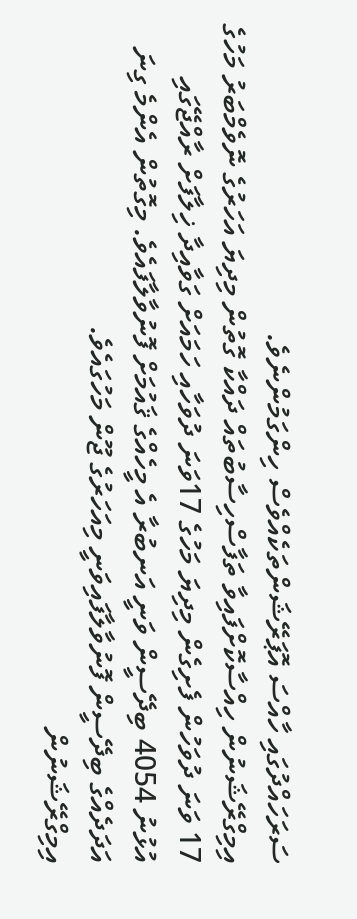ސަރަހައްދުގައި ހާއްސަ އޮޕަރޭޝަންތަކެއްވެސް ހިންގަމުންނެވެ.
އިމިގްރޭޝަނުން ހިއްސާކޮށްފައިވާ ތަފާސްހިސާބުތައް ދައްކާ ގޮތުން މިދިޔަ އަހަރުގެ ނޮވެމްބަރު މަހުގެ 17 ވަނަ ދުވަހުން ފެށިގެން މިދިޔަ މަހުގެ 17ވަނަ ދުވަހާއި ހަމައަށް ގަވާއިދާ ޚިލާފަށް ރާއްޖޭގައި އުޅުނު 4054 ބިދޭސީން ވަނީ އަނބުރާ އެ މީހެއްގެ ޤައުމަށް ފޮނުވާލާފައެވެ. މިގޮތުން އެންމެ ގިނަ އަދަދެއްގެ ބިދޭސީން ފޮނުވާލާފައިވަނީ މިއަހަރުގެ ޖޫން މަހުގައެވެ.
އިމިގްރޭޝަނުން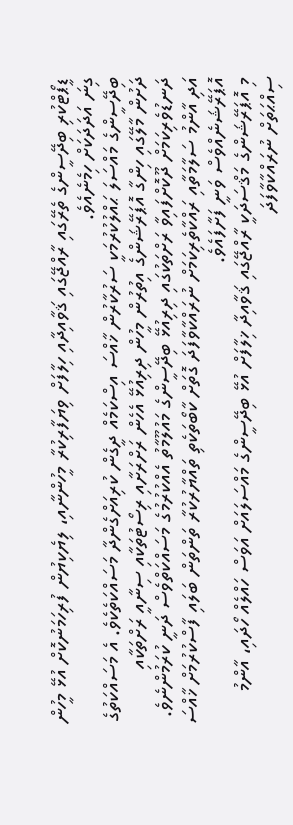ޑީޕޯޓްކުރި ބިދޭސީންގެ ތެރޭގައި ރާއްޖޭގައި ޤަވާއިދާއި ހިލާފަށް ވިޔަފާރިކުރާ މީހުންނާއި، ލިޔެކިޔުން ފުރިހަމަނުކޮށް އުޅޭ މީހުން ގިނަ އަދަދަކަށް ހިމެނެއެވެ.
ބިދޭސީންގެ މައްސަލަ ޙައްލުކުރުމަކީ ސަރުކާރުން ޚާއްސަ އިސްކަމެއް ދީގެން ކުރިއަށްގެންދާ މަސައްކަތެކެވެ. އެ މަސައްކަތުގެ ދަށުން މާލޭގައި ހިންގާ އޮޕަރޭޝަންގެ އިތުރުން މީހުން ދިރިއުޅޭ އެހެން ރަށްރަށާއި ރިސޯޓުތަކާއި ސިނާއީ ރަށްތަކާއި ދަނޑުވެރިކަމަށް ދޫކޮށްފައިވާ ރަށްތަކުގައި ދިރިއުޅޭ ބިދޭސީންގެ މައުލޫމާތު އެއްކުރުމުގެ މަސައްކަތްވެސް ދަނީ ކުރަމުންނެވެ. އަދި އާންމު ސަލާމަތާއި ރައްކާތެރިކަމަށް ނުރައްކާވާފަދަ ގޮތަށް ކާބޯތަކެތި ތައްޔާރުކުރާ ތަންތަން ބަލައި ފާސްކުރުމަށް ޚާއްސަ އޮޕަރޭޝަނެއްވެސް ވަނީ ފަށާފައެވެ.
މި އޮޕަރޭޝަންގެ މަޤްސަދަކީ ރާއްޖޭގައި ޤަވާއިދާ ޚިލާފަށް އުޅޭ ބިދޭސީންގެ މައްސަލައަށް އަވަސް ހައްލެއް ހޯދައި، އާންމު ސިއްޙަތަށް ނުރައްކާވާފަދަ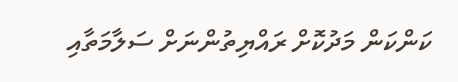ކަންކަން މަދުކޮށް ރައްޔިތުންނަށް ސަލާމަތާއި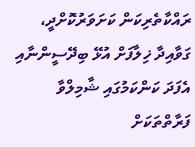ރައްކާތެރިކަން ކަށަވަރުކޮށްދީ، ގަވާއިދާ ޚިލާފަށް އުޅޭ ބިދޭސީންނާއި އެފަދަ ކަންކަމުގައި ޝާމިލްވާ ފަރާތްތަކަށް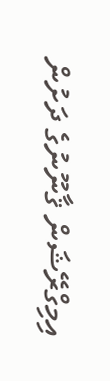އިމިގްރޭޝަން ޤާނޫނުގެ ދަށުން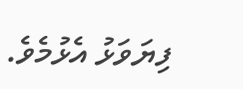ފިޔަވަޅު އެޅުމެވެ.